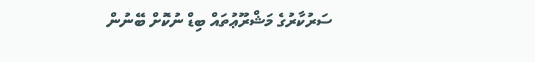ސަރުކާރުގެ މަޝްރޫޢުތައް ބިޑް ނުކޮށް ބޭނުން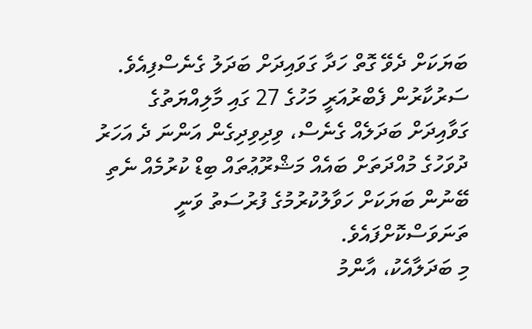ބަޔަކަށް ދެވޭ ގޮތް ހަދާ ގަވައިދަށް ބަދަލު ގެނެސްފިއެވެ. ސަރުކާރުން ފެބްރުއަރީ މަހުގެ 27 ގައި މާލިއްޔަތުގެ ގަވާއިދަށް ބަދަލެއް ގެނެސް، ވިދިވިދިގެން އަންނަ ދެ އަހަރު ދުވަހުގެ މުއްދަތަށް ބައެއް މަޝްރޫޢުތައް ބިޑް ކުރުމެއް ނެތި ބޭނުން ބަޔަކަށް ހަވާލުކުރުމުގެ ފުރުސަތު ވަނީ ތަނަވަސްކޮށްފައެވެ.
މި ބަދަލާއެކު، އާންމު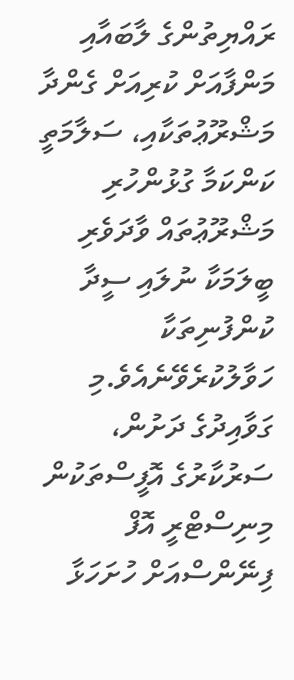ރައްޔިތުންގެ ލާބައާއި މަންފާއަށް ކުރިއަށް ގެންދާ މަޝްރޫޢުތަކާއި، ސަލާމަތީ ކަންކަމާ ގުޅުންހުރި މަޝްރޫޢުތައް ވާދަވެރި ބީލަމަކާ ނުލައި ސީދާ ކުންފުނިތަކާ ހަވާލުކުރެވޭނެއެވެ.މި ގަވާއިދުގެ ދަށުން، ސަރުކާރުގެ އޮފީސްތަކުން މިނިސްޓްރީ އޮފް ފިނޭންސްއަށް ހުށަހަޅާ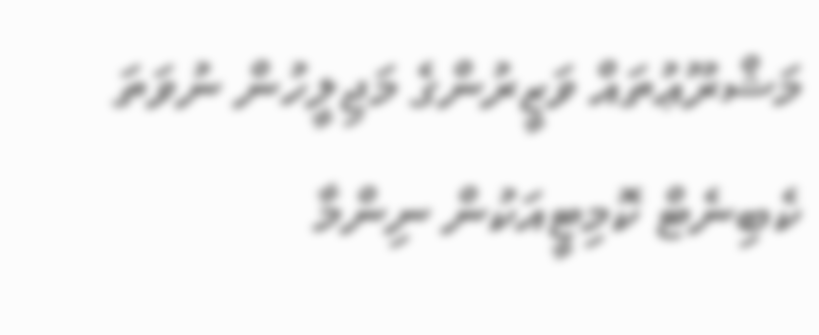މަޝްރޫޢުތައް ވަޒީރުންގެ މަޖިލީހުން ނުވަތަ ކެބިނެޓް ކޮމިޓީއަކުން ނިންމާ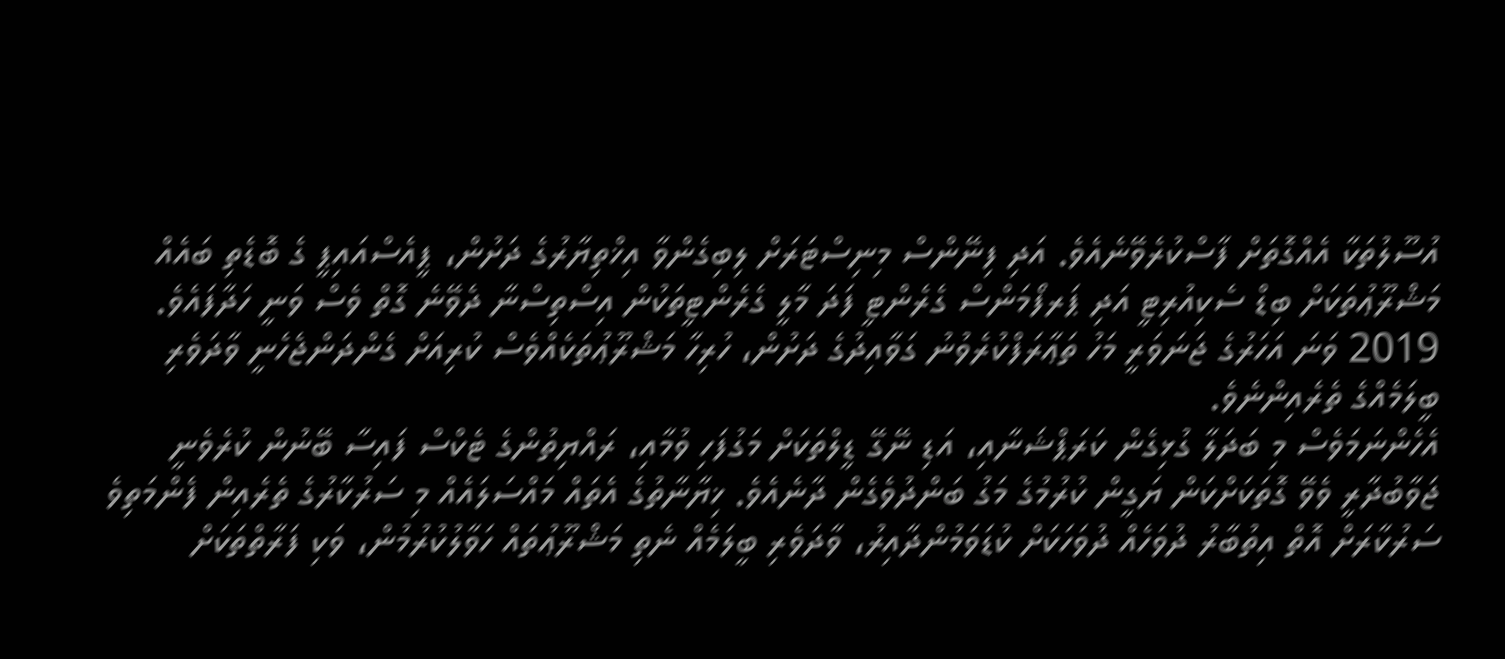އުސޫލުތަކާ އެއްގޮތަށް ފާސްކުރެވޭނެއެވެ. އަދި ފިނޭންސް މިނިސްޓަރަށް ލިބިގެންވާ އިޚްތިޔާރުގެ ދަށުން، ޕީއެސްއައިޕީ ގެ ބޮޑެތި ބައެއް މަޝްރޫޢުތަކަށް ބިޑް ސެކިއުރިޓީ އަދި ޕަރފޯމަންސް ގެރެންޓީ ފަދަ މާލީ ގެރެންޓީތަކުން އިސްތިސްނާ ދެވޭނެ ގޮތް ވެސް ވަނީ ހަދާފައެވެ.
2019 ވަނަ އަހަރުގެ ޖަނަވަރީ މަހު ތަޢާރަފްކުރެވުނު ގަވާއިދުގެ ދަށުން، ހުރިހާ މަޝްރޫޢުތަކެއްވެސް ކުރިއަށް ގެންދަންޖެހެނީ ވާދަވެރި ބީލަމެއްގެ ތެރެއިންނެވެ.
އެހެންނަމަވެސް މި ބަދަލާ ގުޅިގެން ކަރަޕްޝަނާއި، އަޑި ނޭގޭ ޑީލްތަކަށް މަގުފަހި ވުމާއި، ރައްޔިތުންގެ ޓެކްސް ފައިސާ ބޭނުން ކުރެވެނީ ޖަވާބުދާރީ ވެވޭ ގޮތަކަށްކަން ޔަގީން ކުރުމުގެ މަގު ބަންދުވެގެން ދާނެއެވެ. ޚިޔާނާތުގެ އެތައް މައްސަލައެއް މި ސަރުކާރުގެ ތެރެއިން ފެންމަތިވެ ސަރުކާރަށް އޮތް އިތުބާރު ދުވަހެއް ދުވަހަކަށް ކުޑަވަމުންދާއިރު، ވާދަވެރި ބީލަމެއް ނެތި މަޝްރޫޢުތައް ހަވާލުކުރުމުން، ވަކި ފަރާތްތަކަށް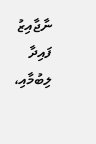ނާޖާއިޒު ފައިދާ ލިބުމާއި،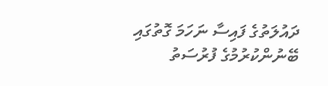ދައުލަތުގެ ފައިސާ ނަހަމަ ގޮތުގައި ބޭނުންކުރުމުގެ ފުރުސަތު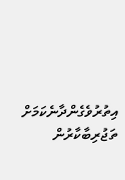އިތުރުވެގެންދާނެކަމަށް ތަޖުރިބާކާރުން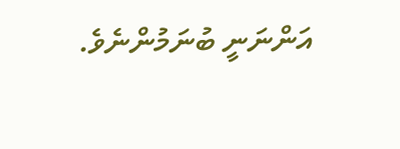އަންނަނީ ބުނަމުންނެވެ.